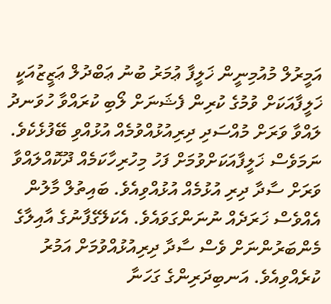އަމީރުލް މުއުމިނީން ޚަލީފާ ޢުމަރު ބުނު ޢަބްދުލް ޢަޒީޒުއަކީ ޚަލީފާއަކަށް ވުމުގެ ކުރިން ފެޝަނަށް ލޯބި ކުރައްވާ ހުވަނދު ލައްވާ ވަރަށް މުއްސަދި ދިރިއުޅުއްވުމެއް އުޅުއްވި ބޭފުޅެކެވެ. ނަމަވެސް ޚަލީފާއަކަށްވުމަށް ފަހު މިހުރިހާކަމެއް ދޫކޮއްލައްވާ ވަރަށް ސާދާ ދިރި އުޅުމެއް އުޅުއްވިއެވެ. ބައިތުލް މާލުން އެއްވެސް ޚަރަދެއް ނުނަންގަވައެވެ. އެކަލޭގެފާނުގެ އާއިލާގެ މެންބަރުންނަށް ވެސް ސާދާ ދިރިއުޅުއްވުމަށް އަމުރު ކުރެއްވިއެވެ. އަނބިދަރިންގެ ގަހަނާ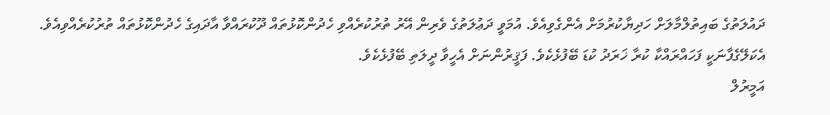ދައުލަތުގެ ބައިތުލްމާލަށް ހަދިޔާކުރުމަށް އެންގެވިއެވެ. އުމަވީ ދަޢުލަތުގެ ވެރިން އޭރު ތުރުކުރެއްވި ހެދުންކޮޅުތައް ދޫކުރައްވާ އާދައިގެ ހެދުންކޮޅުތައް ތުރުކުރެއްވިއެވެ. އެކަލޭގެފާނަކީ ފަހައްރައްކާ ކުރާ ޚަރަދު ކުޑަ ބޭފުޅެކެވެ. ފަޤީރުންނަށް އެހީވާ ދީލަތި ބޭފުޅެކެވެ.
އަމީރުލް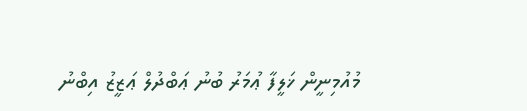މުއުމިނީން ޚަލީފާ ޢުމަރު ބުނު ޢަބްދުލް ޢަޒީޒު އިބްނު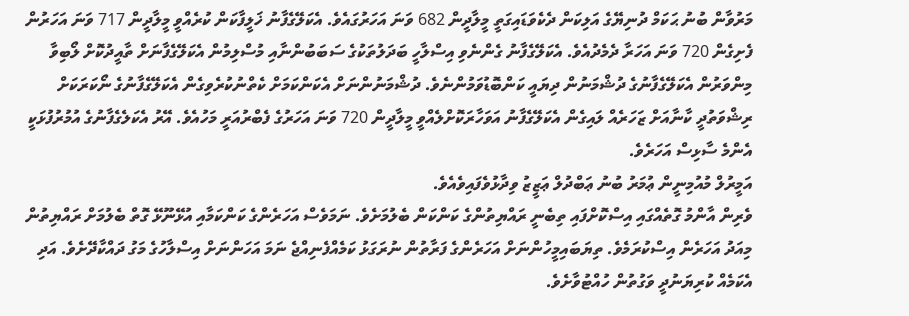މަރުވާން ބުނު ޙަކަމް ދުނިޔޭގެ އަލިކަން ދެކެވަޑައިގަތީ މީލާދީން 682 ވަނަ އަހަރުގައެވެ. އެކަލޭގެފާނު ޚަލީފާކަން ކުރެއްވީ މީލާދީން 717 ވަނަ އަހަރުން ފެށިގެން 720 ވަނަ އަހަރާ ދެމެދުއެވެ. އެކަލޭގެފާނު ގެންނެވި އިސްލާހީ ބަދަލުތަކުގެ ސަބަބުންނާއި މުސްލިމުން އެކަލޭގެފާނަށް ތާއީދުކޮށް ލޯބިވާ މިންވަރުން އެކަލޭގެފާނުގެ ދުޝްމަނުން ދިޔައީ ކަންބޮޑުވަމުންނެވެ. ދުޝްމަނުންނަށް އެކަންކަމަށް ކެތްނުކުރެވިގެން އެކަލޭގެފާނުގެ ނޯކަރަކަށް ރިޝްވަތުދީ ކާނާއަށް ޒަހަރެއް ލައިގެން އެކަލޭގެފާނު އަވަހާރަކޮށްލެއްވީ މީލާދީން 720 ވަނަ އަހަރުގެ ފެބްރުއަރީ މަހުއެވެ. އޭރު އެކަލެގެފާނުގެ އުމުރުފުޅަކީ އެންމެ ސާޅިސް އަހަރެވެ.
އަމީރުލް މުއުމިނީން ޢުމަރު ބުނު ޢަބްދުލް ޢަޒީޒު ވިދާޅުވެފައިވެއެވެ.
ވެރިން އާންމު ގޮތެއްގައި އިސްކޮށްފައި ތިބެނީ ރައްޔިތުންގެ ކަންކަން ބެލުމަށެވެ. ނަމަވެސް އަހަރެންގެ ކަންކަމާއި އުޅޭނޫޅޭ ގޮތް ބެލުމަށް ރައްޔިތުން މިއަދު އަހަރެން އިސްކުރަމެވެ. ތިޔަބައިމީހުންނަށް އަހަރެންގެ ފަރާތުން ނުރަގަޅު ކަމެއްފެނިއްޖެ ނަމަ އަހަންނަށް އިސްލާހުގެ މަގު ދައްކާދޭށެވެ. އަދި އެކަމެއް ކުރިޔަނުދީ ވަގުތުން ހުއްޓުވާށެވެ.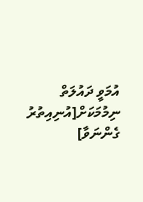އުމަވީ ދައުލަތް ނިމުމަކަށް[އުނިއިތުރު ގެންނަވާ]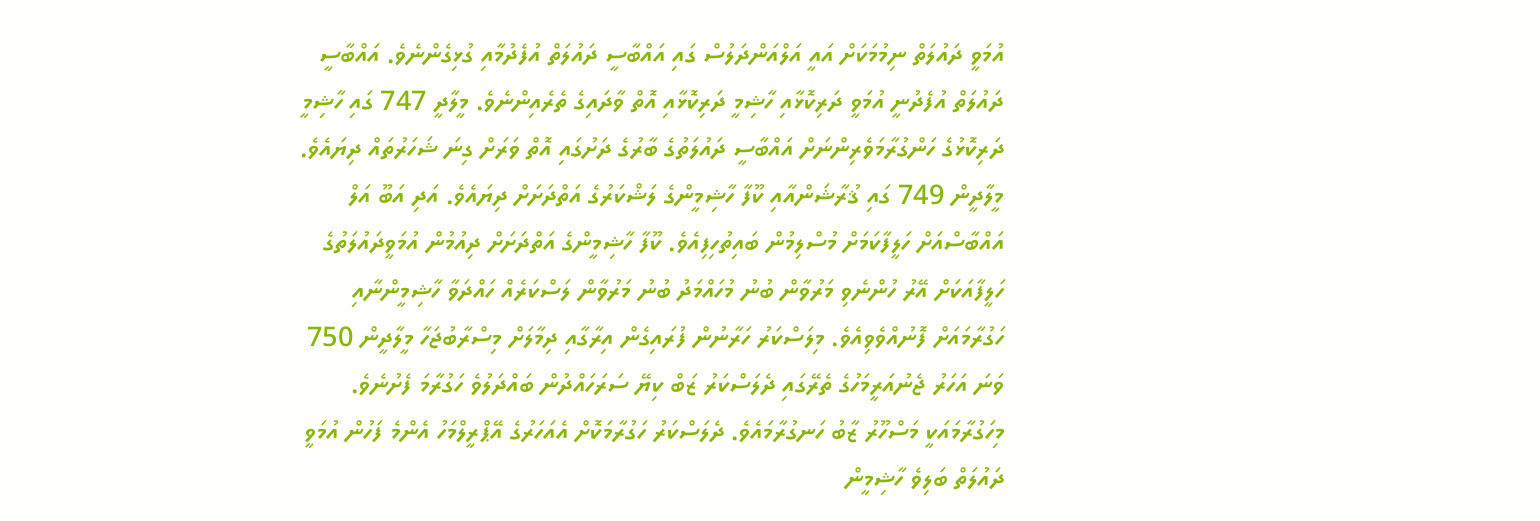އުމަވީ ދައުލަތް ނިމުމަކަށް އައީ އަލްއަންދަލުސް ގައި އައްބާސީ ދައުލަތް އުފެދުމާއި ގުޅިގެންނެވެ. އައްބާސީ ދައުލަތް އުފެދުނީ އުމަވީ ދަރިކޮޅާއި ހާޝިމީ ދަރިކޮޅާއި އޮތް ވާދައިގެ ތެރެއިންނެވެ. މީލާދީ 747 ގައި ހާޝިމީ ދަރިކޮޅުގެ ހަންގުރާމަވެރިންނަށް އައްބާސީ ދައުލަތުގެ ބާރުގެ ދަށުގައި އޮތް ވަރަށް ގިނަ ޝަހަރުތައް ދިޔައެވެ. މީލާދީން 749 ގައި ޤުރާޝަންއާއި ކޫފާ ހާޝިމީންގެ ލަޝްކަރުގެ އަތްދަށަށް ދިޔައެވެ. އަދި އަބޫ އަލް އައްބާސްއަށް ހަލީފާކަމަށް މުސްލިމުން ބައިތުހިފިއެވެ. ކޫފާ ހާޝިމީންގެ އަތްދަށަށް ދިއުމުން އުމަވީދައުލަތުގެ ހަލީފާއަކަށް އޭރު ހުންނެވި މަރުވާން ބުނު މުހައްމަދު ބުނު މަރުވާން ލަސްކަރެއް ހައްދަވާ ހާޝިމީންނާއި ހަގުރާމައަށް ފޮނުއްވެވިއެވެ. މިލަސްކަރު ހަރާނުން ފުރައިގެން އިރާގާއި ދިމާލަށް މިސްރާބުޖަހާ މީލާދީން 750 ވަނަ އަހަރު ޖެނުއަރީމަހުގެ ތެރޭގައި ދެލަސްކަރު ޒަބް ކިޔޭ ސަރަހައްދުން ބައްދަލުވެ ހަގުރާމަ ފެށުނެވެ.
މިހަގުރާމައަކީ މަސްހޫރު ޒާބު ހަނގުރާމައެވެ. ދެލަސްކަރު ހަގުރާމަކޮށް އެއަހަރުގެ އޭޕްރީލްމަހު އެންމެ ފަހުން އުމަވީ ދައުލަތް ބަލިވެ ހާޝިމީން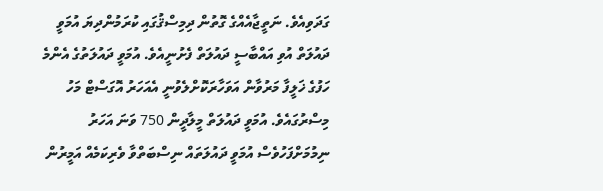ގަދަވިއެވެ. ނަތީޖާއެއްގެ ގޮތުން ދިމިސްޤުގައި ކުރަމުންދިޔަ އުމަވީ ދައުލަތް އުވި އައްބާސީ ދައުލަތް ފެށުނީއެވެ. އުމަވީ ދައުލަތުގެ އެންމެ ހަފުގެ ޚަލީފާ މަރުވާން އަވަހާރަކޮށްލެވުނީ އެއަހަރު އޮގަސްޓް މަހު މިސްރުގައެވެ. އުމަވީ ދައުލަތް މީލާދީން 750 ވަނަ އަހަރު ނިމުމަށްފަހުވެސް އުމަވީ ދައުލަތައް ނިސްބަތްވާ ވެރިކަމެއް އަމީރުން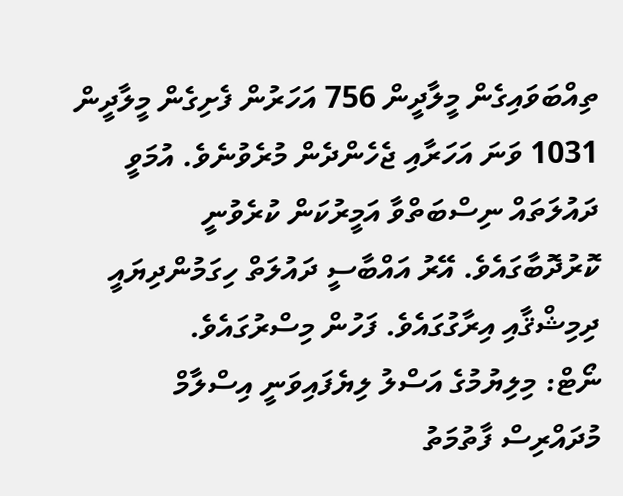ތިއްބަވައިގެން މީލާދީން 756 އަހަރުން ފެށިގެން މީލާދީން 1031 ވަނަ އަހަރާއި ޖެހެންދެން މުރެވުނެވެ. އުމަވީ ދައުލަތައް ނިސްބަތްވާ އަމީރުކަން ކުރެވުނީ ކޮރުދޮބާގައެވެ. އޭރު އައްބާސީ ދައުލަތް ހިގަމުންދިޔައީ ދިމިޝްޤާއި އިރާގުގައެވެ. ފަހުން މިސްރުގައެވެ.
ނޯޓް: މިލިޔުމުގެ އަސްލު ލިޔެފައިވަނީ އިސްލާމް މުދައްރިސް ފާތުމަތު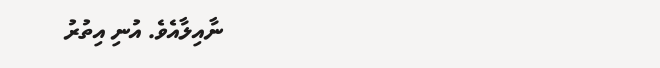ނާއިލާއެވެ. އުނި އިތުރު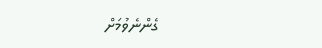ގެންނެވުމަށް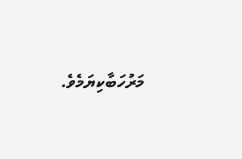މަރުހަބާކިޔަމެވެ.